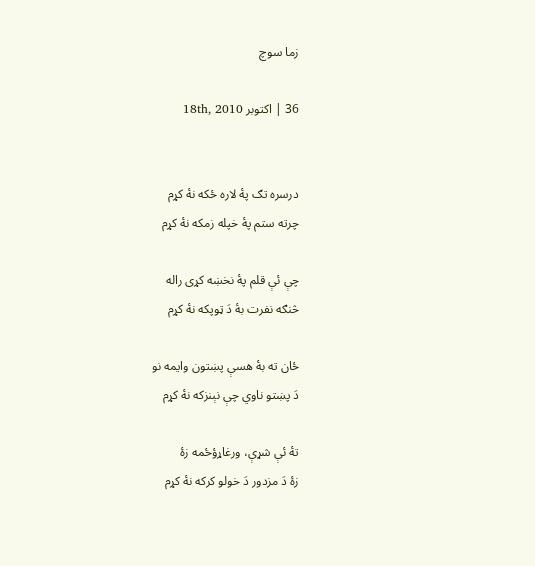زما سوچ

36 | اکتوبر 18th, 2010


درسره تګ پۀ لاره ځکه نۀ کړم
چرته ستم پۀ خپله زمکه نۀ کړم

چې ئې قلم پۀ نخښه کړى راله
څنګه نفرت بۀ دَ ټوپکه نۀ کړم

ځان ته بۀ هسې پښتون وايمه نو
دَ پښتو ناوي چې نېنزکه نۀ کړم

تۀ ئې شړې، ورغاړؤځمه زۀ
زۀ دَ مزدور دَ خولو کرکه نۀ کړم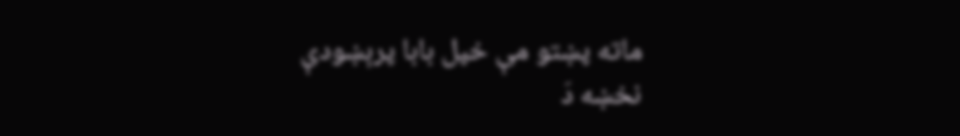ماته پښتو مې خپل بابا پرېښودې
نخښه دَ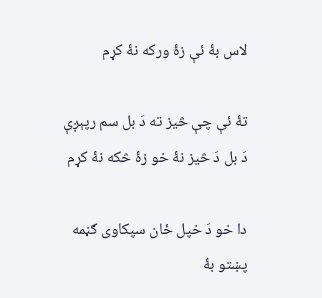لاس بۀ ئې زۀ ورکه نۀ کړم

تۀ ئې چې څيز ته دَ بل سم رپېږې
دَ بل دَ څيز نۀ خو زۀ څکه نۀ کړم

دا خو دَ خپل ځان سپکاوى ګڼمه
پښتو بۀ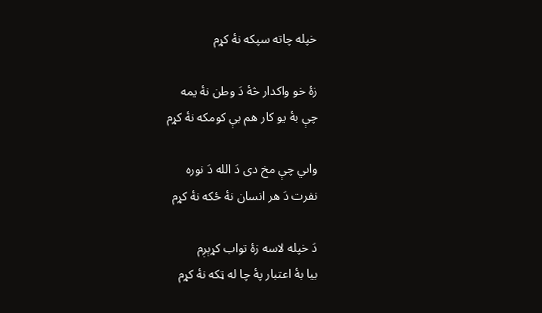خپله چاته سپکه نۀ کړم

زۀ خو واکدار څۀ دَ وطن نۀ يمه
چې بۀ يو کار هم بې کومکه نۀ کړم

واىي چې مخ دى دَ الله دَ نوره
نفرت دَ هر انسان نۀ ځکه نۀ کړم

دَ خپله لاسه زۀ تواب کړېږم
بيا بۀ اعتبار پۀ چا له ټکه نۀ کړم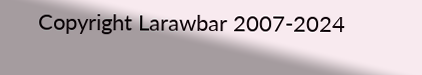Copyright Larawbar 2007-2024